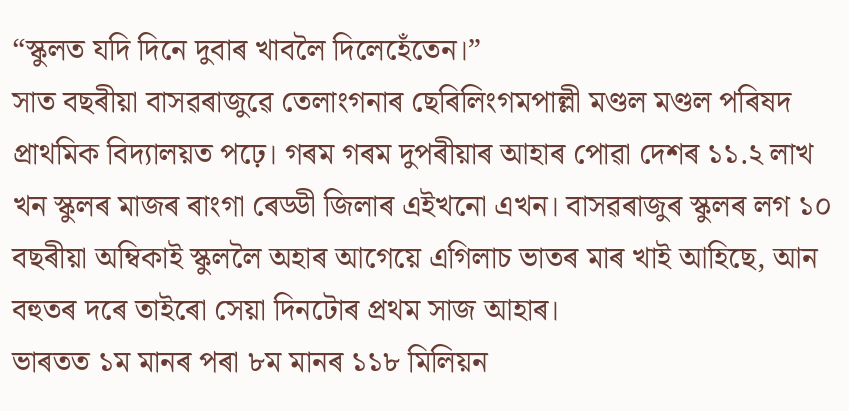“স্কুলত যদি দিনে দুবাৰ খাবলৈ দিলেহেঁতেন।”
সাত বছৰীয়া বাসৱৰাজুৱে তেলাংগনাৰ ছেৰিলিংগমপাল্লী মণ্ডল মণ্ডল পৰিষদ প্ৰাথমিক বিদ্যালয়ত পঢ়ে। গৰম গৰম দুপৰীয়াৰ আহাৰ পোৱা দেশৰ ১১.২ লাখ খন স্কুলৰ মাজৰ ৰাংগা ৰেড্ডী জিলাৰ এইখনো এখন। বাসৱৰাজুৰ স্কুলৰ লগ ১০ বছৰীয়া অম্বিকাই স্কুললৈ অহাৰ আগেয়ে এগিলাচ ভাতৰ মাৰ খাই আহিছে, আন বহুতৰ দৰে তাইৰো সেয়া দিনটোৰ প্ৰথম সাজ আহাৰ।
ভাৰতত ১ম মানৰ পৰা ৮ম মানৰ ১১৮ মিলিয়ন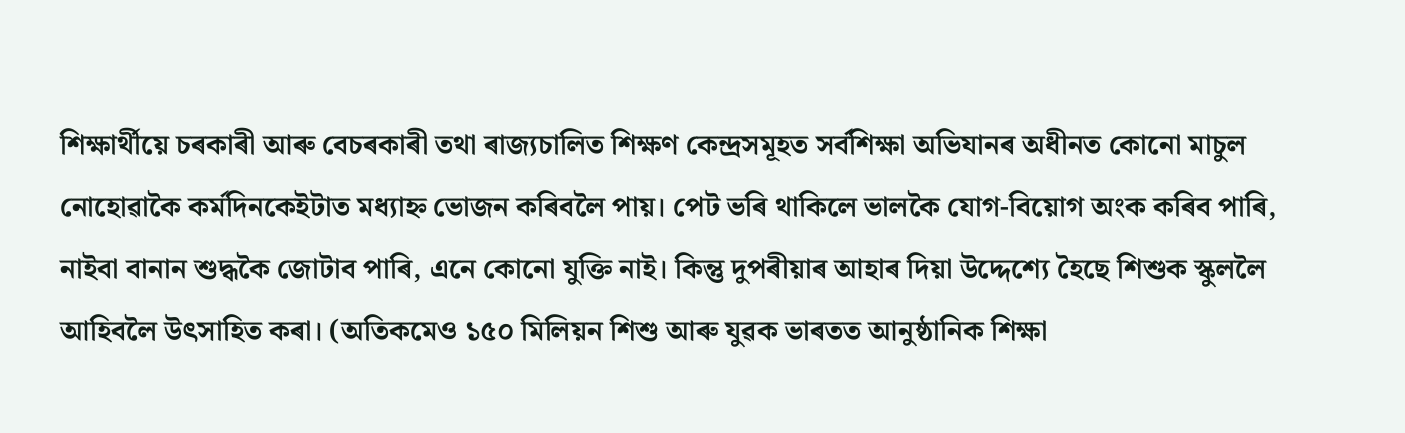শিক্ষাৰ্থীয়ে চৰকাৰী আৰু বেচৰকাৰী তথা ৰাজ্যচালিত শিক্ষণ কেন্দ্ৰসমূহত সৰ্বশিক্ষা অভিযানৰ অধীনত কোনো মাচুল নোহোৱাকৈ কৰ্মদিনকেইটাত মধ্যাহ্ন ভোজন কৰিবলৈ পায়। পেট ভৰি থাকিলে ভালকৈ যোগ-বিয়োগ অংক কৰিব পাৰি, নাইবা বানান শুদ্ধকৈ জোটাব পাৰি, এনে কোনো যুক্তি নাই। কিন্তু দুপৰীয়াৰ আহাৰ দিয়া উদ্দেশ্যে হৈছে শিশুক স্কুললৈ আহিবলৈ উৎসাহিত কৰা। (অতিকমেও ১৫০ মিলিয়ন শিশু আৰু যুৱক ভাৰতত আনুষ্ঠানিক শিক্ষা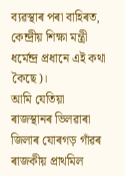ব্যৱস্থাৰ পৰা বাহিৰত, কেন্দ্ৰীয় শিক্ষা মন্ত্ৰী ধৰ্মেন্দ্ৰ প্ৰধানে এই কথা কৈছে)।
আমি যেতিয়া ৰাজস্থানৰ ভিলৱাৰা জিলাৰ যোৰগড় গাঁৱৰ ৰাজকীয় প্ৰাথমিল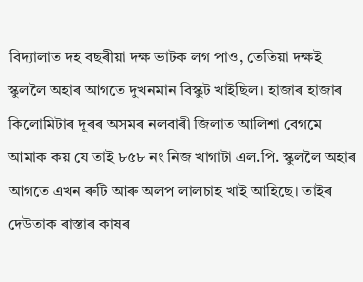বিদ্যালাত দহ বছৰীয়া দক্ষ ভাটক লগ পাও, তেতিয়া দক্ষই স্কুললৈ অহাৰ আগতে দুখনমান বিস্কুট খাইছিল। হাজাৰ হাজাৰ কিলোমিটাৰ দূৰৰ অসমৰ নলবাৰী জিলাত আলিশা বেগমে আমাক কয় যে তাই ৮৫৮ নং নিজ খাগাটা এল.পি. স্কুললৈ অহাৰ আগতে এখন ৰুটি আৰু অলপ লালচাহ খাই আহিছে। তাইৰ দেউতাক ৰাস্তাৰ কাষৰ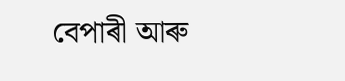বেপাৰী আৰু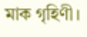মাক গৃহিণী।